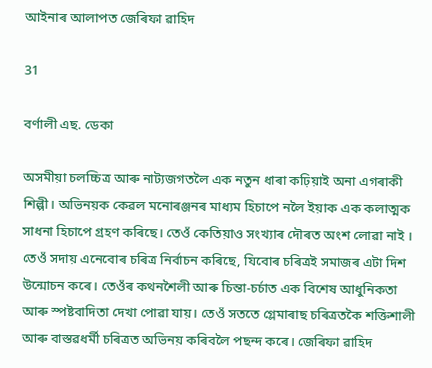আইনাৰ আলাপত জেৰিফা ৱাহিদ

31

বৰ্ণালী এছ. ডেকা

অসমীয়া চলচ্চিত্ৰ আৰু নাট্যজগতলৈ এক নতুন ধাৰা কঢ়িয়াই অনা এগৰাকী শিল্পী। অভিনয়ক কেৱল মনোৰঞ্জনৰ মাধ্যম হিচাপে নলৈ ইয়াক এক কলাত্মক সাধনা হিচাপে গ্ৰহণ কৰিছে। তেওঁ কেতিয়াও সংখ্যাৰ দৌৰত অংশ লোৱা নাই । তেওঁ সদায় এনেবোৰ চৰিত্ৰ নিৰ্বাচন কৰিছে, যিবোৰ চৰিত্ৰই সমাজৰ এটা দিশ উন্মোচন কৰে। তেওঁৰ কথনশৈলী আৰু চিন্তা-চৰ্চাত এক বিশেষ আধুনিকতা আৰু স্পষ্টবাদিতা দেখা পোৱা যায়। তেওঁ সততে গ্লেমাৰাছ চৰিত্ৰতকৈ শক্তিশালী আৰু বাস্তৱধৰ্মী চৰিত্ৰত অভিনয় কৰিবলৈ পছন্দ কৰে। জেৰিফা ৱাহিদ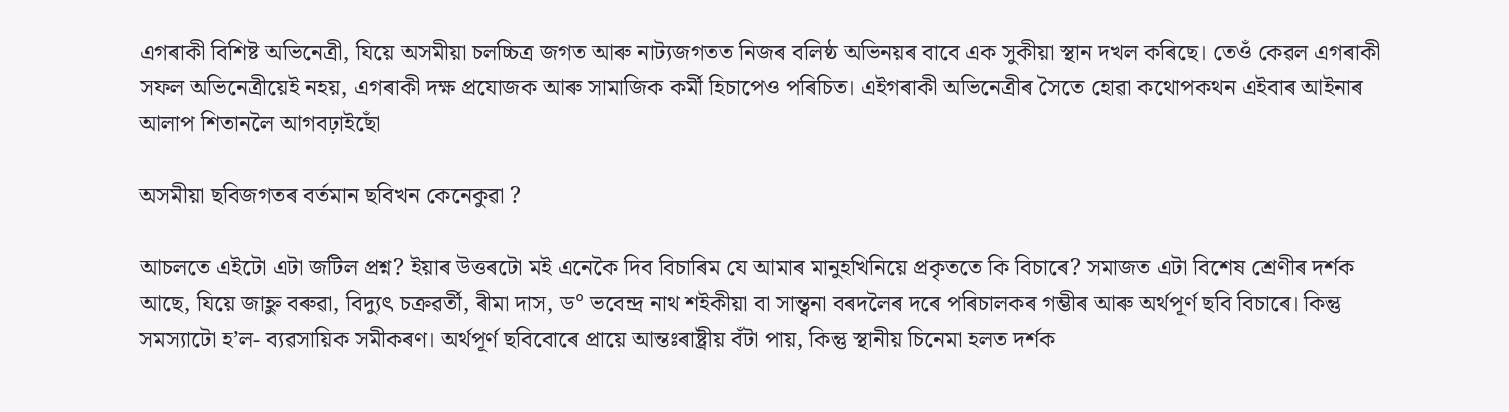এগৰাকী বিশিষ্ট অভিনেত্ৰী, যিয়ে অসমীয়া চলচ্চিত্র জগত আৰু নাট্যজগতত নিজৰ বলিষ্ঠ অভিনয়ৰ বাবে এক সুকীয়া স্থান দখল কৰিছে। তেওঁ কেৱল এগৰাকী সফল অভিনেত্রীয়েই নহয়, এগৰাকী দক্ষ প্রযোজক আৰু সামাজিক কৰ্মী হিচাপেও পৰিচিত। এইগৰাকী অভিনেত্ৰীৰ সৈতে হোৱা কথোপকথন এইবাৰ আইনাৰ আলাপ শিতানলৈ আগবঢ়াইছোঁ

অসমীয়া ছবিজগতৰ বৰ্তমান ছবিখন কেনেকুৱা ?

আচলতে এইটো এটা জটিল প্রশ্ন? ইয়াৰ উত্তৰটো ম‍ই এনেকৈ দিব বিচাৰিম যে আমাৰ মানুহখিনিয়ে প্রকৃততে কি বিচাৰে? সমাজত এটা বিশেষ শ্রেণীৰ দৰ্শক আছে, যিয়ে জাহ্নু বৰুৱা, বিদ্যুৎ চক্ৰৱৰ্তী, ৰীমা দাস, ড° ভবেন্দ্র নাথ শ‍ইকীয়া বা সান্ত্বনা বৰদলৈৰ দৰে পৰিচালকৰ গম্ভীৰ আৰু অৰ্থপূৰ্ণ ছবি বিচাৰে। কিন্তু সমস্যাটো হ’ল- ব্যৱসায়িক সমীকৰণ। অর্থপূর্ণ ছবিবোৰে প্ৰায়ে আন্তঃৰাষ্ট্ৰীয় বঁটা পায়, কিন্তু স্থানীয় চিনেমা হলত দর্শক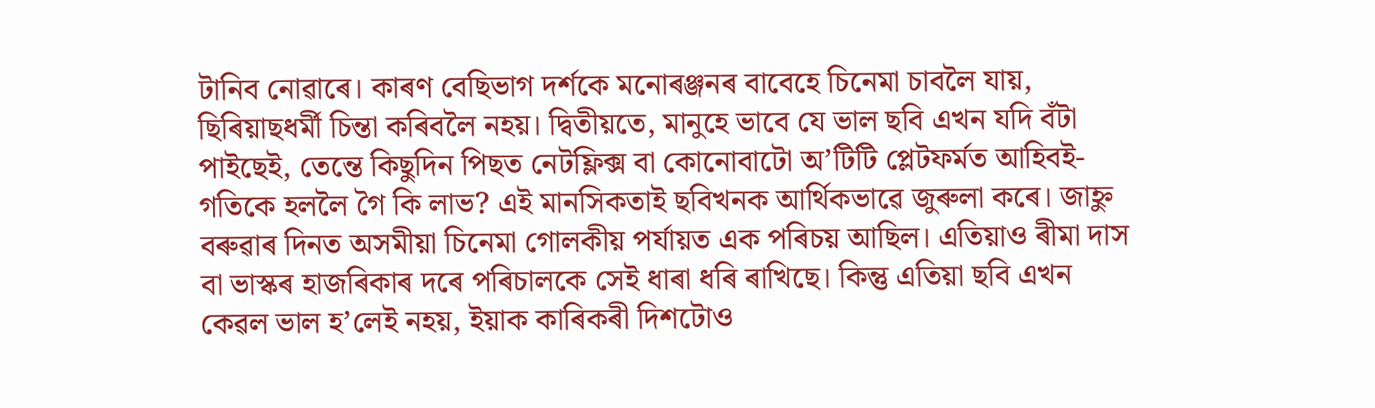টানিব নোৱাৰে। কাৰণ বেছিভাগ দৰ্শকে মনোৰঞ্জনৰ বাবেহে চিনেমা চাবলৈ যায়, ছিৰিয়াছধর্মী চিন্তা কৰিবলৈ নহয়। দ্বিতীয়তে, মানুহে ভাবে যে ভাল ছবি এখন যদি বঁটা পাইছেই, তেন্তে কিছুদিন পিছত নেটফ্লিক্স বা কোনোবাটো অ’টিটি প্লেটফৰ্মত আহিবই- গতিকে হললৈ গৈ কি লাভ? এই মানসিকতাই ছবিখনক আর্থিকভাৱে জুৰুলা কৰে। জাহ্নু বৰুৱাৰ দিনত অসমীয়া চিনেমা গোলকীয় পৰ্যায়ত এক পৰিচয় আছিল। এতিয়াও ৰীমা দাস বা ভাস্কৰ হাজৰিকাৰ দৰে পৰিচালকে সেই ধাৰা ধৰি ৰাখিছে। কিন্তু এতিয়া ছবি এখন কেৱল ভাল হ’লেই নহয়, ইয়াক কাৰিকৰী দিশটোও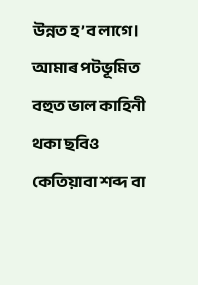উন্নত হ’ব লাগে। আমাৰ পটভূমিত বহুত ভাল কাহিনী থকা ছবিও কেতিয়াবা শব্দ বা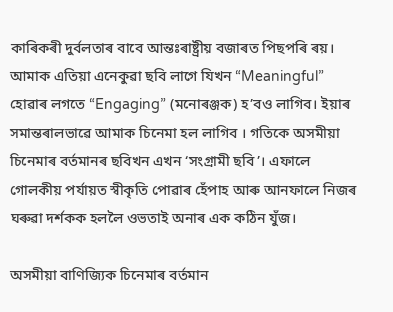কাৰিকৰী দুৰ্বলতাৰ বাবে আন্তঃৰাষ্ট্ৰীয় বজাৰত পিছপৰি ৰয়। আমাক এতিয়া এনেকুৱা ছবি লাগে যিখন “Meaningful” হোৱাৰ লগতে “Engaging” (মনোৰঞ্জক) হ’বও লাগিব। ইয়াৰ সমান্তৰালভাৱে আমাক চিনেমা হল লাগিব । গতিকে অসমীয়া চিনেমাৰ বৰ্তমানৰ ছবিখন এখন ‘সংগ্রামী ছবি’। এফালে গোলকীয় পৰ্যায়ত স্বীকৃতি পোৱাৰ হেঁপাহ আৰু আনফালে নিজৰ ঘৰুৱা দর্শকক হললৈ ওভতাই অনাৰ এক কঠিন যুঁজ।

অসমীয়া বাণিজ্যিক চিনেমাৰ বৰ্তমান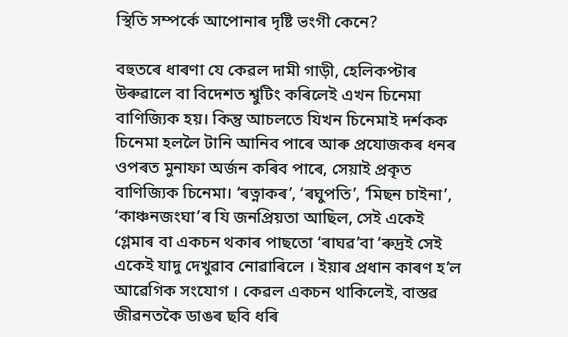স্থিতি সম্পৰ্কে আপোনাৰ দৃষ্টি ভংগী কেনে?

বহুতৰে ধাৰণা যে কেৱল দামী গাড়ী, হেলিকপ্টাৰ উৰুৱালে বা বিদেশত শ্বুটিং কৰিলেই এখন চিনেমা বাণিজ্যিক হয়। কিন্তু আচলতে যিখন চিনেমাই দর্শকক চিনেমা হললৈ টানি আনিব পাৰে আৰু প্ৰযোজকৰ ধনৰ ওপৰত মুনাফা অৰ্জন কৰিব পাৰে, সেয়াই প্রকৃত বাণিজ্যিক চিনেমা। ‘ৰত্নাকৰ’, ‘ৰঘুপতি’, ‘মিছন চাইনা’, ‘কাঞ্চনজংঘা’ৰ যি জনপ্রিয়তা আছিল, সেই একেই গ্লেমাৰ বা একচন থকাৰ পাছতো ‘ৰাঘৱ’বা ‘ৰুদ্ৰই সেই একেই যাদু দেখুৱাব নোৱাৰিলে । ইয়াৰ প্ৰধান কাৰণ হ’ল আৱেগিক সংযোগ । কেৱল একচন থাকিলেই, বাস্তৱ জীৱনতকৈ ডাঙৰ ছবি ধৰি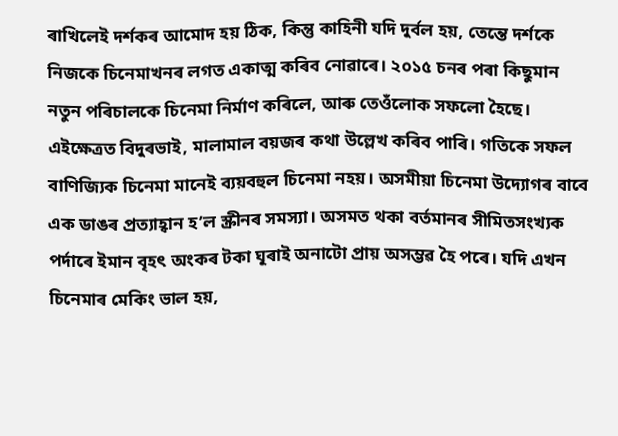ৰাখিলেই দৰ্শকৰ আমোদ হয় ঠিক, কিন্তু কাহিনী যদি দুর্বল হয়, তেন্তে দর্শকে নিজকে চিনেমাখনৰ লগত একাত্ম কৰিব নোৱাৰে। ২০১৫ চনৰ পৰা কিছুমান নতুন পৰিচালকে চিনেমা নির্মাণ কৰিলে, আৰু তেওঁলোক সফলো হৈছে। এইক্ষেত্ৰত বিদুৰভাই, মালামাল বয়জৰ কথা উল্লেখ কৰিব পাৰি। গতিকে সফল বাণিজ্যিক চিনেমা মানেই ব্যয়বহুল চিনেমা নহয়। অসমীয়া চিনেমা উদ্যোগৰ বাবে এক ডাঙৰ প্ৰত্যাহ্বান হ’ল স্ক্ৰীনৰ সমস্যা। অসমত থকা বৰ্তমানৰ সীমিতসংখ্যক পৰ্দাৰে ইমান বৃহৎ অংকৰ টকা ঘূৰাই অনাটো প্ৰায় অসম্ভৱ হৈ পৰে। যদি এখন চিনেমাৰ মেকিং ভাল হয়,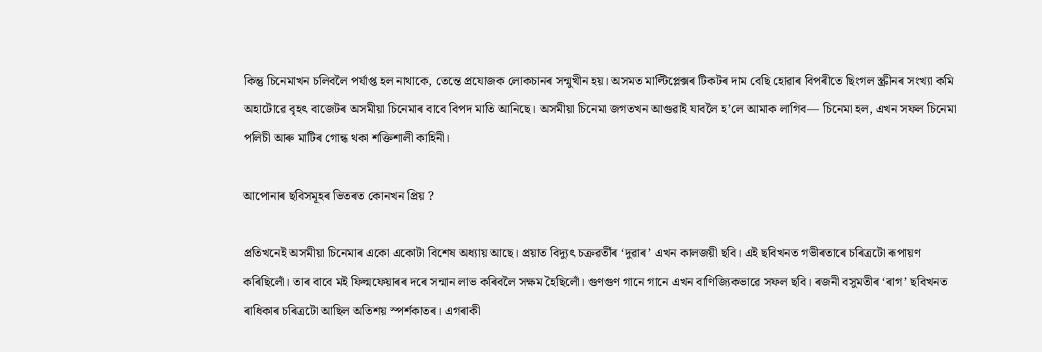কিন্তু চিনেমাখন চলিবলৈ পৰ্যাপ্ত হল নাথাকে, তেন্তে প্রযোজক লোকচানৰ সন্মুখীন হয়। অসমত মাল্টিপ্লেক্সৰ টিকটৰ দাম বেছি হোৱাৰ বিপৰীতে ছিংগল স্ক্ৰীনৰ সংখ্যা কমি অহাটোৱে বৃহৎ বাজেটৰ অসমীয়া চিনেমাৰ বাবে বিপদ মাতি আনিছে। অসমীয়া চিনেমা জগতখন আগুৱাই যাবলৈ হ’লে আমাক লাগিব— চিনেমা হল, এখন সফল চিনেমা পলিচী আৰু মাটিৰ গোন্ধ থকা শক্তিশালী কাহিনী।

আপোনাৰ ছবিসমূহৰ ভিতৰত কোনখন প্রিয় ?

প্রতিখনেই অসমীয়া চিনেমাৰ একো একোটা বিশেষ অধ্যায় আছে। প্রয়াত বিদ্যুৎ চক্ৰৱৰ্তীৰ ‘দুৱাৰ’ এখন কালজয়ী ছবি। এই ছবিখনত গভীৰতাৰে চৰিত্ৰটো ৰূপায়ণ কৰিছিলোঁ। তাৰ বাবে ম‍ই ফিল্মফেয়াৰৰ দৰে সন্মান লাভ কৰিবলৈ সক্ষম হৈছিলোঁ। গুণগুণ গানে গানে এখন বাণিজ্যিকভাৱে সফল ছবি। ৰজনী বসুমতীৰ ‘ৰাগ’ ছবিখনত ৰাধিকাৰ চৰিত্ৰটো আছিল অতিশয় স্পর্শকাতৰ। এগৰাকী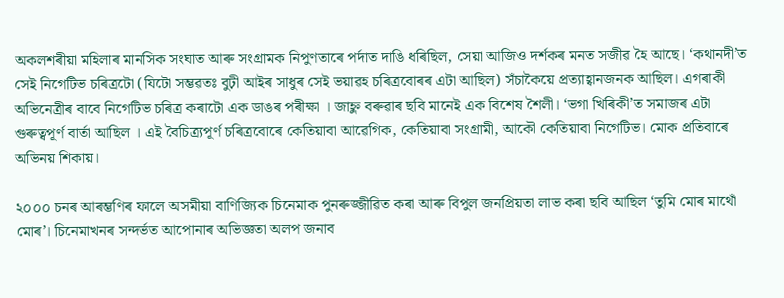অকলশৰীয়া মহিলাৰ মানসিক সংঘাত আৰু সংগ্ৰামক নিপুণতাৰে পৰ্দাত দাঙি ধৰিছিল, সেয়া আজিও দৰ্শকৰ মনত সজীৱ হৈ আছে। ‘কথানদী’ত সেই নিগেটিভ চৰিত্ৰটো (যিটো সম্ভৱতঃ বুঢ়ী আইৰ সাধুৰ সেই ভয়াৱহ চৰিত্ৰবোৰৰ এটা আছিল) সঁচাকৈয়ে প্ৰত্যাহ্বানজনক আছিল। এগৰাকী অভিনেত্ৰীৰ বাবে নিগেটিভ চৰিত্ৰ কৰাটো এক ডাঙৰ পৰীক্ষা । জাহ্নু বৰুৱাৰ ছবি মানেই এক বিশেষ শৈলী। ‘ভগা খিৰিকী’ত সমাজৰ এটা গুৰুত্বপূৰ্ণ বাৰ্তা আছিল । এই বৈচিত্র্যপূৰ্ণ চৰিত্ৰবোৰে কেতিয়াবা আৱেগিক, কেতিয়াবা সংগ্রামী, আকৌ কেতিয়াবা নিগেটিভ। মোক প্ৰতিবাৰে অভিনয় শিকায়।

২০০০ চনৰ আৰম্ভণিৰ ফালে অসমীয়া বাণিজ্যিক চিনেমাক পুনৰুজ্জীৱিত কৰা আৰু বিপুল জনপ্রিয়তা লাভ কৰা ছবি আছিল ‘তুমি মোৰ মাথোঁ মোৰ’। চিনেমাখনৰ সন্দৰ্ভত আপোনাৰ অভিজ্ঞতা অলপ জনাব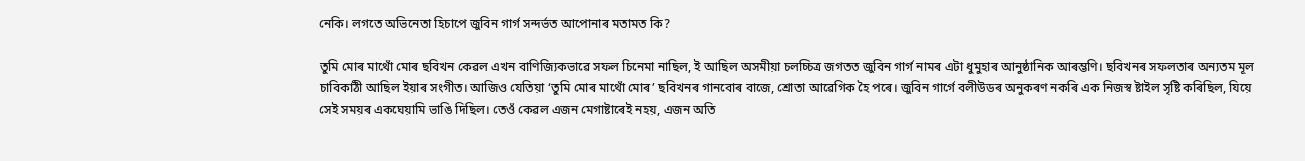নেকি। লগতে অভিনেতা হিচাপে জুবিন গাৰ্গ সন্দৰ্ভত আপোনাৰ মতামত কি?

তুমি মোৰ মাথোঁ মোৰ ছবিখন কেৱল এখন বাণিজ্যিকভাৱে সফল চিনেমা নাছিল, ই আছিল অসমীয়া চলচ্চিত্ৰ জগতত জুবিন গাৰ্গ নামৰ এটা ধুমুহাৰ আনুষ্ঠানিক আৰম্ভণি। ছবিখনৰ সফলতাৰ অন্যতম মূল চাবিকাঠী আছিল ইয়াৰ সংগীত। আজিও যেতিয়া ‘তুমি মোৰ মাথোঁ মোৰ’ ছবিখনৰ গানবোৰ বাজে, শ্রোতা আৱেগিক হৈ পৰে। জুবিন গাৰ্গে বলীউডৰ অনুকৰণ নকৰি এক নিজস্ব ষ্টাইল সৃষ্টি কৰিছিল, যিয়ে সেই সময়ৰ একঘেয়ামি ভাঙি দিছিল। তেওঁ কেৱল এজন মেগাষ্টাৰেই নহয়, এজন অতি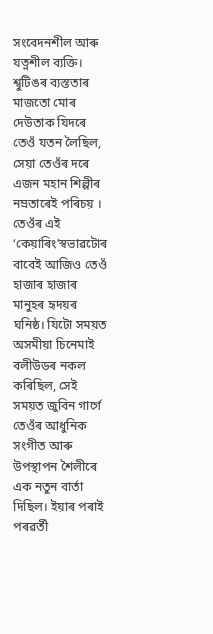সংবেদনশীল আৰু যত্নশীল ব্যক্তি। শ্বুটিঙৰ ব্যস্ততাৰ মাজতো মোৰ দেউতাক যিদৰে তেওঁ যতন লৈছিল, সেয়া তেওঁৰ দৰে এজন মহান শিল্পীৰ নম্ৰতাৰেই পৰিচয় । তেওঁৰ এই ‘কেয়াৰিং’স্বভাৱটোৰ বাবেই আজিও তেওঁ হাজাৰ হাজাৰ মানুহৰ হৃদয়ৰ ঘনিষ্ঠ। যিটো সময়ত অসমীয়া চিনেমাই বলীউডৰ নকল কৰিছিল, সেই সময়ত জুবিন গাৰ্গে তেওঁৰ আধুনিক সংগীত আৰু উপস্থাপন শৈলীৰে এক নতুন বার্তা দিছিল। ইয়াৰ পৰাই পৰৱৰ্তী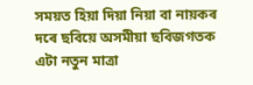সময়ত হিয়া দিয়া নিয়া বা নায়কৰ দৰে ছবিয়ে অসমীয়া ছবিজগতক এটা নতুন মাত্রা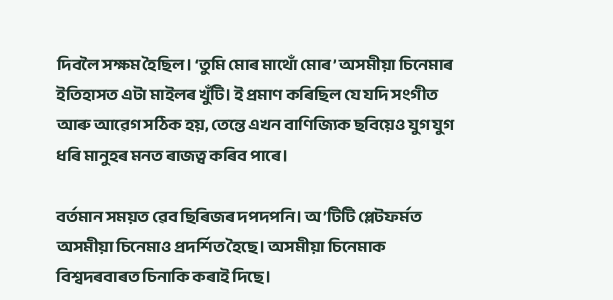দিবলৈ সক্ষম হৈছিল। ‘তুমি মোৰ মাথোঁ মোৰ’ অসমীয়া চিনেমাৰ ইতিহাসত এটা মাইলৰ খুঁটি। ই প্ৰমাণ কৰিছিল যে যদি সংগীত আৰু আৱেগ সঠিক হয়, তেন্তে এখন বাণিজ্যিক ছবিয়েও যুগ যুগ ধৰি মানুহৰ মনত ৰাজত্ব কৰিব পাৰে।

বৰ্তমান সময়ত ৱেব ছিৰিজৰ দপদপনি। অ’টিটি প্লেটফৰ্মত অসমীয়া চিনেমাও প্ৰদৰ্শিত হৈছে। অসমীয়া চিনেমাক বিশ্বদৰবাৰত চিনাকি কৰাই দিছে।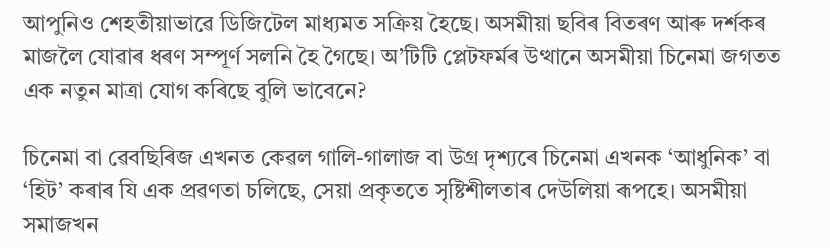আপুনিও শেহতীয়াভাৱে ডিজিটেল মাধ্যমত সক্ৰিয় হৈছে। অসমীয়া ছবিৰ বিতৰণ আৰু দৰ্শকৰ মাজলৈ যোৱাৰ ধৰণ সম্পূৰ্ণ সলনি হৈ গৈছে। অ’টিটি প্লেটফৰ্মৰ উত্থানে অসমীয়া চিনেমা জগতত এক নতুন মাত্রা যোগ কৰিছে বুলি ভাবেনে?

চিনেমা বা ৱেবছিৰিজ এখনত কেৱল গালি-গালাজ বা উগ্র দৃশ্যৰে চিনেমা এখনক ‘আধুনিক’ বা ‘হিট’ কৰাৰ যি এক প্ৰৱণতা চলিছে, সেয়া প্রকৃততে সৃষ্টিশীলতাৰ দেউলিয়া ৰূপহে। অসমীয়া সমাজখন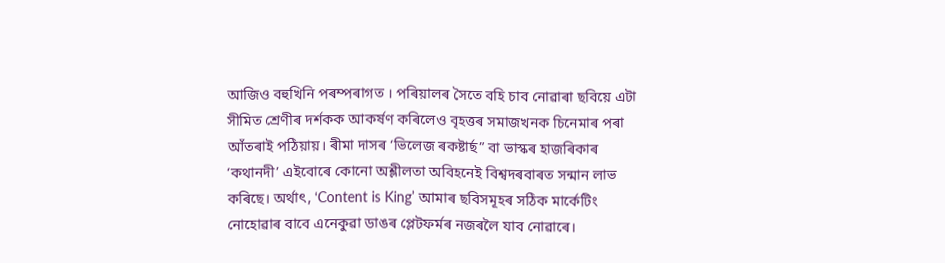আজিও বহুখিনি পৰম্পৰাগত । পৰিয়ালৰ সৈতে বহি চাব নোৱাৰা ছবিয়ে এটা সীমিত শ্ৰেণীৰ দৰ্শকক আকৰ্ষণ কৰিলেও বৃহত্তৰ সমাজখনক চিনেমাৰ পৰা আঁতৰাই পঠিয়ায়। ৰীমা দাসৰ ‘ভিলেজ ৰকষ্টাৰ্ছ” বা ভাস্কৰ হাজৰিকাৰ ‘কথানদী’ এইবোৰে কোনো অশ্লীলতা অবিহনেই বিশ্বদৰবাৰত সন্মান লাভ কৰিছে। অর্থাৎ, ‘Content is King’ আমাৰ ছবিসমূহৰ সঠিক মার্কেটিং নোহোৱাৰ বাবে এনেকুৱা ডাঙৰ প্লেটফৰ্মৰ নজৰলৈ যাব নোৱাৰে।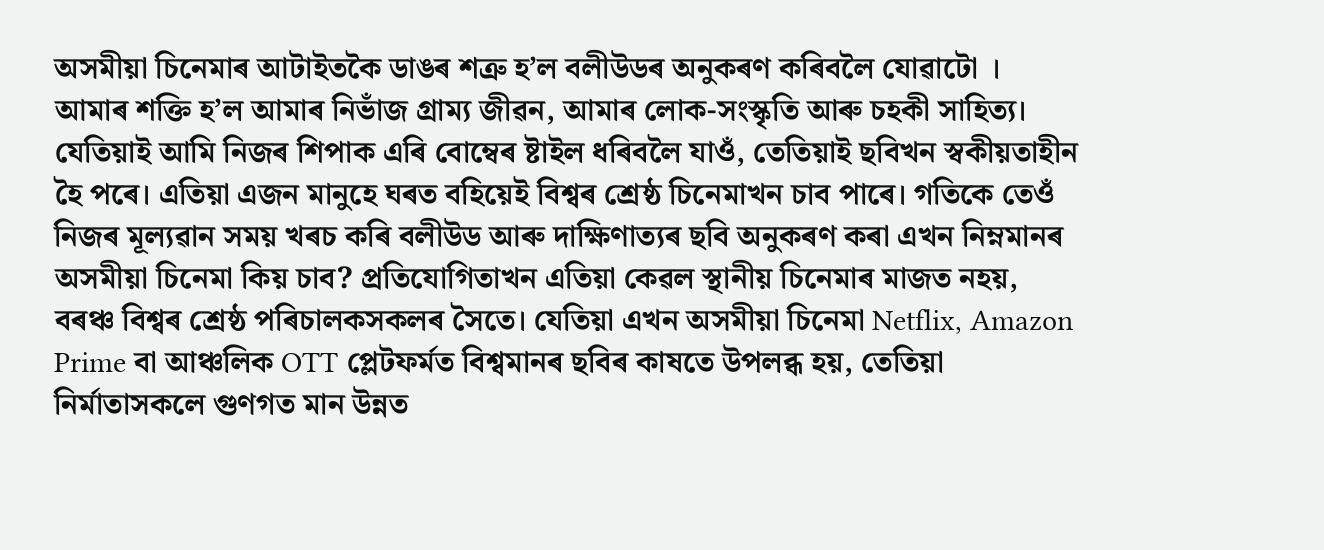অসমীয়া চিনেমাৰ আটাইতকৈ ডাঙৰ শত্ৰু হ’ল বলীউডৰ অনুকৰণ কৰিবলৈ যোৱাটো । আমাৰ শক্তি হ’ল আমাৰ নিভাঁজ গ্ৰাম্য জীৱন, আমাৰ লোক-সংস্কৃতি আৰু চহকী সাহিত্য। যেতিয়াই আমি নিজৰ শিপাক এৰি বোম্বেৰ ষ্টাইল ধৰিবলৈ যাওঁ, তেতিয়াই ছবিখন স্বকীয়তাহীন হৈ পৰে। এতিয়া এজন মানুহে ঘৰত বহিয়েই বিশ্বৰ শ্ৰেষ্ঠ চিনেমাখন চাব পাৰে। গতিকে তেওঁ নিজৰ মূল্যৱান সময় খৰচ কৰি বলীউড আৰু দাক্ষিণাত্যৰ ছবি অনুকৰণ কৰা এখন নিম্নমানৰ অসমীয়া চিনেমা কিয় চাব? প্রতিযোগিতাখন এতিয়া কেৱল স্থানীয় চিনেমাৰ মাজত নহয়, বৰঞ্চ বিশ্বৰ শ্ৰেষ্ঠ পৰিচালকসকলৰ সৈতে। যেতিয়া এখন অসমীয়া চিনেমা Netflix, Amazon Prime বা আঞ্চলিক OTT প্লেটফৰ্মত বিশ্বমানৰ ছবিৰ কাষতে উপলব্ধ হয়, তেতিয়া নির্মাতাসকলে গুণগত মান উন্নত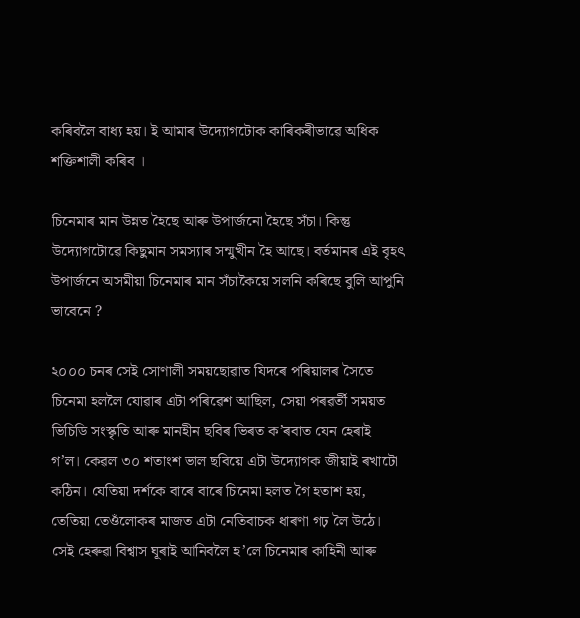কৰিবলৈ বাধ্য হয়। ই আমাৰ উদ্যোগটোক কাৰিকৰীভাৱে অধিক শক্তিশালী কৰিব ।

চিনেমাৰ মান উন্নত হৈছে আৰু উপাৰ্জনো হৈছে সঁচা। কিন্তু উদ্যোগটোৱে কিছুমান সমস্যাৰ সন্মুখীন হৈ আছে। বৰ্তমানৰ এই বৃহৎ উপাৰ্জনে অসমীয়া চিনেমাৰ মান সঁচাকৈয়ে সলনি কৰিছে বুলি আপুনি ভাবেনে ?

২০০০ চনৰ সেই সোণালী সময়ছোৱাত যিদৰে পৰিয়ালৰ সৈতে চিনেমা হললৈ যোৱাৰ এটা পৰিৱেশ আছিল, সেয়া পৰৱৰ্তী সময়ত ভিচিডি সংস্কৃতি আৰু মানহীন ছবিৰ ভিৰত ক’ৰবাত যেন হেৰাই গ’ল। কেৱল ৩০ শতাংশ ভাল ছবিয়ে এটা উদ্যোগক জীয়াই ৰখাটো কঠিন। যেতিয়া দর্শকে বাৰে বাৰে চিনেমা হলত গৈ হতাশ হয়, তেতিয়া তেওঁলোকৰ মাজত এটা নেতিবাচক ধাৰণা গঢ় লৈ উঠে। সেই হেৰুৱা বিশ্বাস ঘূৰাই আনিবলৈ হ’লে চিনেমাৰ কাহিনী আৰু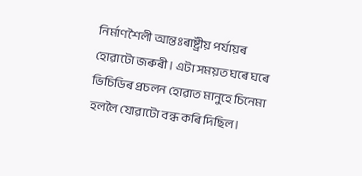নিৰ্মাণশৈলী আন্তঃৰাষ্ট্ৰীয় পৰ্যায়ৰ হোৱাটো জৰুৰী। এটা সময়ত ঘৰে ঘৰে ভিচিডিৰ প্ৰচলন হোৱাত মানুহে চিনেমা হললৈ যোৱাটো বন্ধ কৰি দিছিল।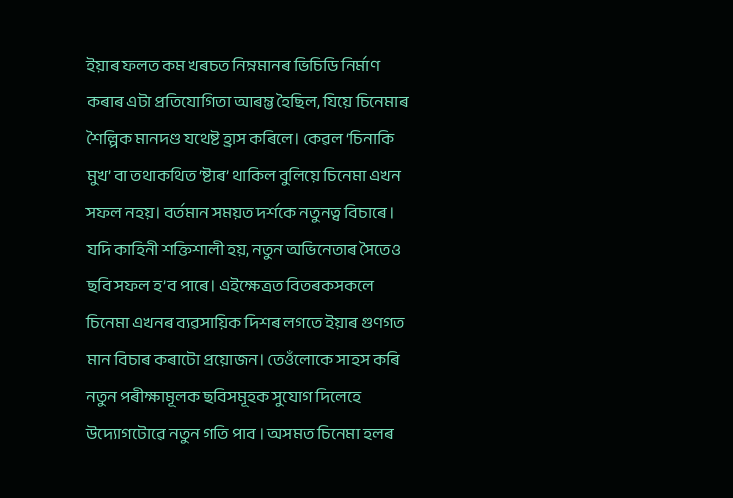ইয়াৰ ফলত কম খৰচত নিম্নমানৰ ভিচিডি নির্মাণ কৰাৰ এটা প্ৰতিযোগিতা আৰম্ভ হৈছিল, যিয়ে চিনেমাৰ শৈল্পিক মানদণ্ড যথেষ্ট হ্ৰাস কৰিলে। কেৱল ‘চিনাকি মুখ’ বা তথাকথিত ‘ষ্টাৰ’ থাকিল বুলিয়ে চিনেমা এখন সফল নহয়। বর্তমান সময়ত দৰ্শকে নতুনত্ব বিচাৰে । যদি কাহিনী শক্তিশালী হয়, নতুন অভিনেতাৰ সৈতেও ছবি সফল হ’ব পাৰে। এইক্ষেত্ৰত বিতৰকসকলে চিনেমা এখনৰ ব্যৱসায়িক দিশৰ লগতে ইয়াৰ গুণগত মান বিচাৰ কৰাটো প্ৰয়োজন। তেওঁলোকে সাহস কৰি নতুন পৰীক্ষামূলক ছবিসমূহক সুযোগ দিলেহে উদ্যোগটোৱে নতুন গতি পাব । অসমত চিনেমা হলৰ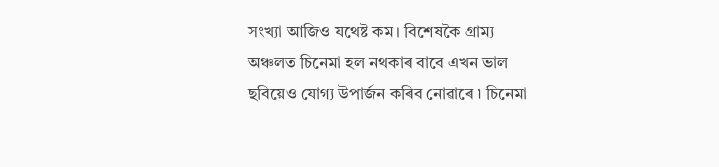সংখ্যা আজিও যথেষ্ট কম। বিশেষকৈ গ্ৰাম্য অঞ্চলত চিনেমা হল নথকাৰ বাবে এখন ভাল ছবিয়েও যোগ্য উপাৰ্জন কৰিব নোৱাৰে ৷ চিনেমা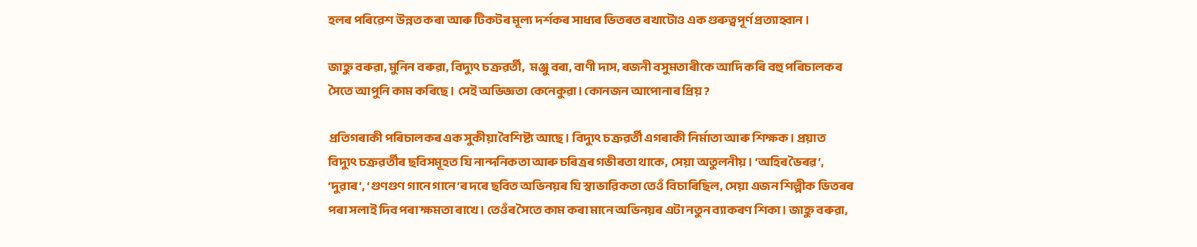হলৰ পৰিৱেশ উন্নত কৰা আৰু টিকটৰ মূল্য দৰ্শকৰ সাধ্যৰ ভিতৰত ৰখাটোও এক গুৰুত্বপূর্ণ প্রত্যাহ্বান ।

জাহ্নু বৰুৱা, মুনিন বৰুৱা, বিদ্যুৎ চক্ৰৱৰ্তী,  মঞ্জু বৰা, বাণী দাস, ৰজনী বসুমতাৰীকে আদি কৰি বহু পৰিচালকৰ সৈতে আপুনি কাম কৰিছে। সেই অভিজ্ঞতা কেনেকুৱা। কোনজন আপোনাৰ প্ৰিয় ?

প্ৰতিগৰাকী পৰিচালকৰ এক সুকীয়া বৈশিষ্ট্য আছে। বিদ্যুৎ চক্ৰৱৰ্তী এগৰাকী নিৰ্মাতা আৰু শিক্ষক। প্রয়াত বিদ্যুৎ চক্ৰৱৰ্তীৰ ছবিসমূহত যি নান্দনিকতা আৰু চৰিত্ৰৰ গভীৰতা থাকে, সেয়া অতুলনীয়। ‘অহিৰ ভৈৰৱ’, ‘দুৱাৰ’, ‘গুণগুণ গানে গানে’ৰ দৰে ছবিত অভিনয়ৰ যি স্বাভাৱিকতা তেওঁ বিচাৰিছিল, সেয়া এজন শিল্পীক ভিতৰৰ পৰা সলাই দিব পৰা ক্ষমতা ৰাখে । তেওঁৰ সৈতে কাম কৰা মানে অভিনয়ৰ এটা নতুন ব্যাকৰণ শিকা। জাহ্নু বৰুৱা,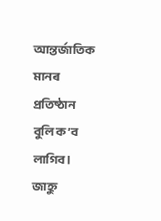আন্তৰ্জাতিক মানৰ প্ৰতিষ্ঠান বুলি ক’ব লাগিব। জাহ্নু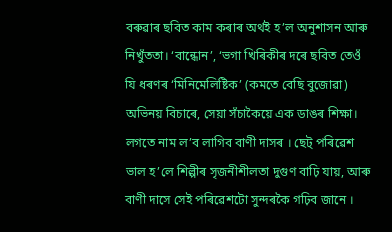বৰুৱাৰ ছবিত কাম কৰাৰ অৰ্থই হ’ল অনুশাসন আৰু নিখুঁততা। ‘বান্ধোন’, ‘ভগা খিৰিকীৰ দৰে ছবিত তেওঁ যি ধৰণৰ ‘মিনিমেলিষ্টিক’ (কমতে বেছি বুজোৱা) অভিনয় বিচাৰে, সেয়া সঁচাকৈয়ে এক ডাঙৰ শিক্ষা। লগতে নাম ল’ব লাগিব বাণী দাসৰ । ছেট্‌ পৰিৱেশ ভাল হ’লে শিল্পীৰ সৃজনীশীলতা দুগুণ বাঢ়ি যায়, আৰু বাণী দাসে সেই পৰিৱেশটো সুন্দৰকৈ গঢ়িব জানে ।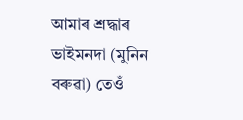আমাৰ শ্ৰদ্ধাৰ ভাইমনদা (মুনিন বৰুৱা) তেওঁ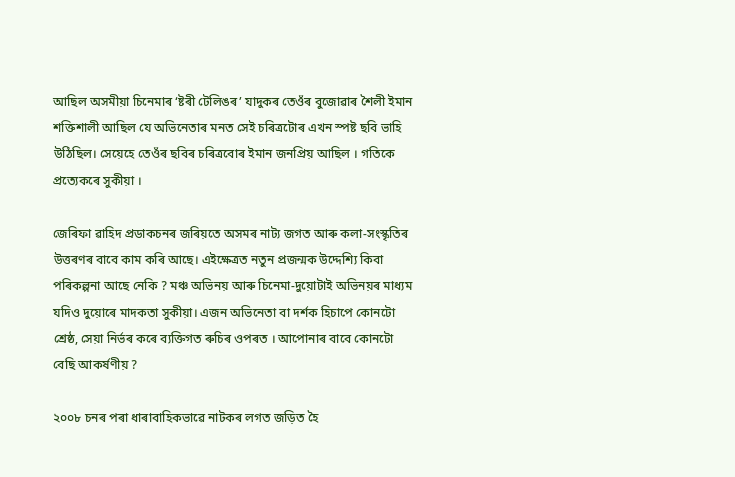আছিল অসমীয়া চিনেমাৰ ‘ষ্টৰী টেলিঙৰ’ যাদুকৰ তেওঁৰ বুজোৱাৰ শৈলী ইমান শক্তিশালী আছিল যে অভিনেতাৰ মনত সেই চৰিত্ৰটোৰ এখন স্পষ্ট ছবি ভাহি উঠিছিল। সেয়েহে তেওঁৰ ছবিৰ চৰিত্ৰবোৰ ইমান জনপ্রিয় আছিল । গতিকে প্ৰত্যেকৰে সুকীয়া ।

জেৰিফা ৱাহিদ প্ৰডাকচনৰ জৰিয়তে অসমৰ নাট্য জগত আৰু কলা-সংস্কৃতিৰ উত্তৰণৰ বাবে কাম কৰি আছে। এইক্ষেত্ৰত নতুন প্ৰজন্মক উদ্দেশ্যি কিবা পৰিকল্পনা আছে নেকি ? মঞ্চ অভিনয় আৰু চিনেমা-দুয়োটাই অভিনয়ৰ মাধ্যম যদিও দুয়োৰে মাদকতা সুকীয়া। এজন অভিনেতা বা দৰ্শক হিচাপে কোনটো শ্ৰেষ্ঠ, সেয়া নিৰ্ভৰ কৰে ব্যক্তিগত ৰুচিৰ ওপৰত । আপোনাৰ বাবে কোনটো বেছি আকর্ষণীয় ?

২০০৮ চনৰ পৰা ধাৰাবাহিকভাৱে নাটকৰ লগত জড়িত হৈ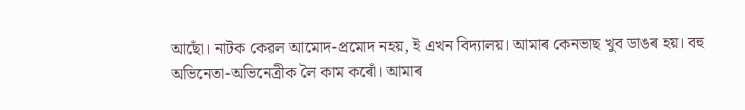আছোঁ। নাটক কেৱল আমোদ-প্রমোদ নহয়, ই এখন বিদ্যালয়। আমাৰ কেনভাছ খুব ডাঙৰ হয়। বহু অভিনেতা-অভিনেত্ৰীক লৈ কাম কৰোঁ। আমাৰ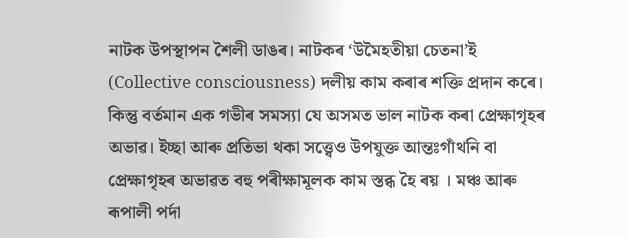নাটক উপস্থাপন শৈলী ডাঙৰ। নাটকৰ ‘উমৈহতীয়া চেতনা’ই (Collective consciousness) দলীয় কাম কৰাৰ শক্তি প্ৰদান কৰে। কিন্তু বৰ্তমান এক গভীৰ সমস্যা যে অসমত ভাল নাটক কৰা প্ৰেক্ষাগৃহৰ অভাৱ। ইচ্ছা আৰু প্ৰতিভা থকা সত্ত্বেও উপযুক্ত আন্তঃগাঁথনি বা প্ৰেক্ষাগৃহৰ অভাৱত বহু পৰীক্ষামূলক কাম স্তব্ধ হৈ ৰয় । মঞ্চ আৰু ৰূপালী পৰ্দা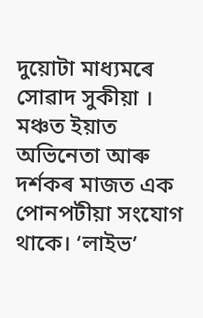দুয়োটা মাধ্যমৰে সোৱাদ সুকীয়া । মঞ্চত ইয়াত অভিনেতা আৰু দৰ্শকৰ মাজত এক পোনপটীয়া সংযোগ থাকে। ‘লাইভ’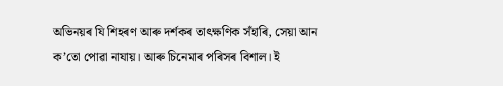অভিনয়ৰ যি শিহৰণ আৰু দৰ্শকৰ তাৎক্ষণিক সঁহাৰি, সেয়া আন ক’তো পোৱা নাযায়। আৰু চিনেমাৰ পৰিসৰ বিশাল। ই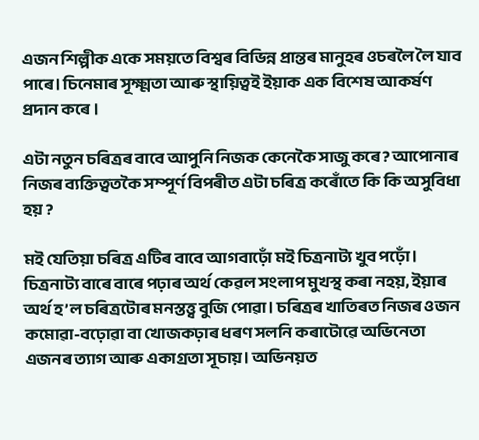এজন শিল্পীক একে সময়তে বিশ্বৰ বিভিন্ন প্ৰান্তৰ মানুহৰ ওচৰলৈ লৈ যাব পাৰে। চিনেমাৰ সূক্ষ্মতা আৰু স্থায়িত্বই ইয়াক এক বিশেষ আকর্ষণ প্ৰদান কৰে ।

এটা নতুন চৰিত্ৰৰ বাবে আপুনি নিজক কেনেকৈ সাজু কৰে? আপোনাৰ নিজৰ ব্যক্তিত্বতকৈ সম্পূৰ্ণ বিপৰীত এটা চৰিত্ৰ কৰোঁতে কি কি অসুবিধা হয় ?

মই যেতিয়া চৰিত্ৰ এটিৰ বাবে আগবাঢ়োঁ মই চিত্রনাট্য খুব পঢ়োঁ। চিত্রনাট্য বাৰে বাৰে পঢ়াৰ অৰ্থ কেৱল সংলাপ মুখস্থ কৰা নহয়, ইয়াৰ অৰ্থ হ’ল চৰিত্ৰটোৰ মনস্তত্ত্ব বুজি পোৱা। চৰিত্ৰৰ খাতিৰত নিজৰ ওজন কমোৱা-বঢ়োৱা বা খোজকঢ়াৰ ধৰণ সলনি কৰাটোৱে অভিনেতা এজনৰ ত্যাগ আৰু একাগ্রতা সূচায়। অভিনয়ত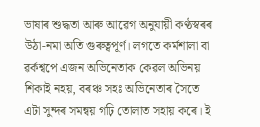ভাষাৰ শুদ্ধতা আৰু আৱেগ অনুযায়ী কণ্ঠস্বৰৰ উঠা-নমা অতি গুৰুত্বপূৰ্ণ। লগতে কর্মশালা বা ৱৰ্কশ্বপে এজন অভিনেতাক কেৱল অভিনয় শিকাই নহয়, বৰঞ্চ সহঃ অভিনেতাৰ সৈতে এটা সুন্দৰ সমন্বয় গঢ়ি তোলাত সহায় কৰে। ই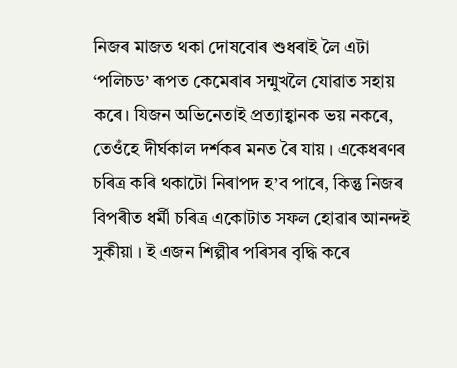নিজৰ মাজত থকা দোষবোৰ শুধৰাই লৈ এটা ‘পলিচড’ ৰূপত কেমেৰাৰ সন্মুখলৈ যোৱাত সহায় কৰে। যিজন অভিনেতাই প্রত্যাহ্বানক ভয় নকৰে, তেওঁহে দীৰ্ঘকাল দৰ্শকৰ মনত ৰৈ যায় । একেধৰণৰ চৰিত্ৰ কৰি থকাটো নিৰাপদ হ’ব পাৰে, কিন্তু নিজৰ বিপৰীত ধৰ্মী চৰিত্ৰ একোটাত সফল হোৱাৰ আনন্দই সুকীয়া । ই এজন শিল্পীৰ পৰিসৰ বৃদ্ধি কৰে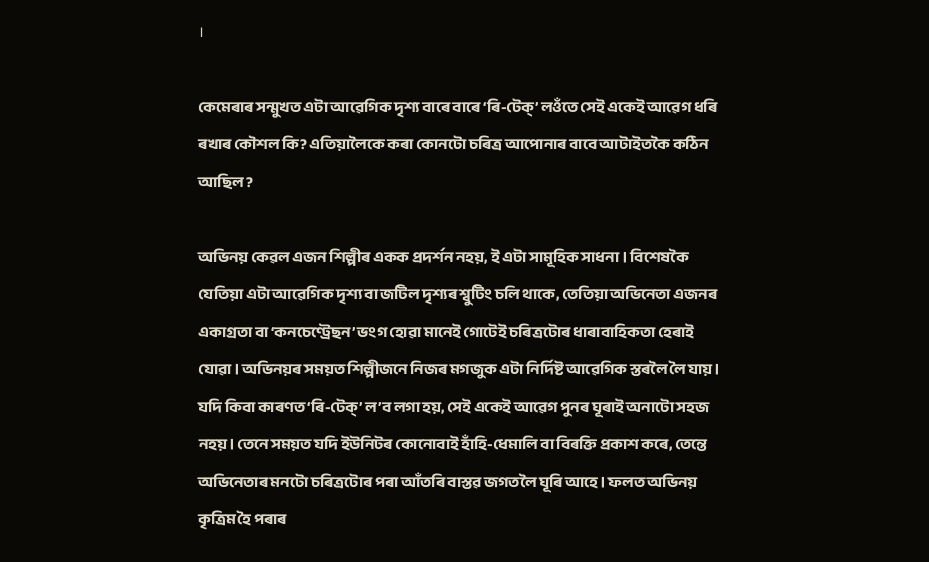।

কেমেৰাৰ সন্মুখত এটা আৱেগিক দৃশ্য বাৰে বাৰে ‘ৰি-টেক্’ লওঁতে সেই একেই আৱেগ ধৰি ৰখাৰ কৌশল কি? এতিয়ালৈকে কৰা কোনটো চৰিত্ৰ আপোনাৰ বাবে আটাইতকৈ কঠিন আছিল ?

অভিনয় কেৱল এজন শিল্পীৰ একক প্রদর্শন নহয়, ই এটা সামূহিক সাধনা। বিশেষকৈ যেতিয়া এটা আৱেগিক দৃশ্য বা জটিল দৃশ্যৰ শ্বুটিং চলি থাকে, তেতিয়া অভিনেতা এজনৰ একাগ্রতা বা ‘কনচেণ্ট্ৰেছন’ ভংগ হোৱা মানেই গোটেই চৰিত্ৰটোৰ ধাৰাবাহিকতা হেৰাই যোৱা। অভিনয়ৰ সময়ত শিল্পীজনে নিজৰ মগজুক এটা নিৰ্দিষ্ট আৱেগিক স্তৰলৈ লৈ যায়। যদি কিবা কাৰণত ‘ৰি-টেক্’ ল’ব লগা হয়, সেই একেই আৱেগ পুনৰ ঘূৰাই অনাটো সহজ নহয়। তেনে সময়ত যদি ইউনিটৰ কোনোবাই হাঁহি-ধেমালি বা বিৰক্তি প্রকাশ কৰে, তেন্তে অভিনেতাৰ মনটো চৰিত্ৰটোৰ পৰা আঁতৰি বাস্তৱ জগতলৈ ঘূৰি আহে। ফলত অভিনয় কৃত্ৰিম হৈ পৰাৰ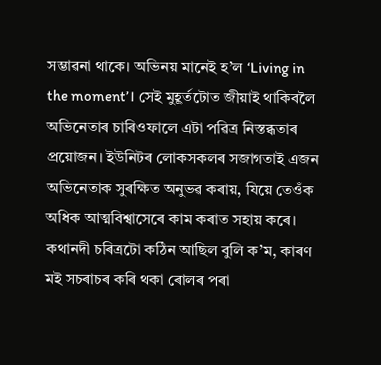সম্ভাৱনা থাকে। অভিনয় মানেই হ’ল ‘Living in the moment’। সেই মুহূৰ্তটোত জীয়াই থাকিবলৈ অভিনেতাৰ চাৰিওফালে এটা পৱিত্ৰ নিস্তব্ধতাৰ প্রয়োজন। ইউনিটৰ লোকসকলৰ সজাগতাই এজন অভিনেতাক সুৰক্ষিত অনুভৱ কৰায়, যিয়ে তেওঁক অধিক আত্মবিশ্বাসেৰে কাম কৰাত সহায় কৰে। কথানদী চৰিত্ৰটো কঠিন আছিল বুলি ক’ম, কাৰণ ম‍ই সচৰাচৰ কৰি থকা ৰোলৰ পৰা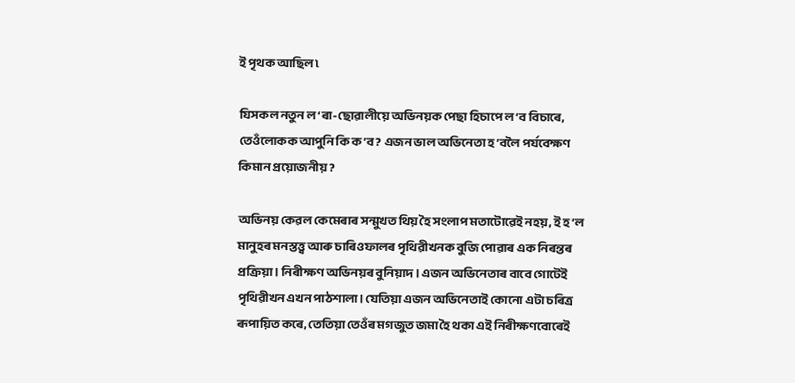ই পৃথক আছিল ৷

যিসকল নতুন ল‘ৰা-ছোৱালীয়ে অভিনয়ক পেছা হিচাপে ল‘ব বিচাৰে, তেওঁলোকক আপুনি কি ক’ব? এজন ভাল অভিনেতা হ’বলৈ পর্যবেক্ষণ কিমান প্রয়োজনীয় ?

অভিনয় কেৱল কেমেৰাৰ সন্মুখত থিয় হৈ সংলাপ মতাটোৱেই নহয়, ই হ’ল মানুহৰ মনস্তত্ত্ব আৰু চাৰিওফালৰ পৃথিৱীখনক বুজি পোৱাৰ এক নিৰন্তৰ প্ৰক্ৰিয়া। নিৰীক্ষণ অভিনয়ৰ বুনিয়াদ । এজন অভিনেতাৰ বাবে গোটেই পৃথিৱীখন এখন পাঠশালা। যেতিয়া এজন অভিনেতাই কোনো এটা চৰিত্ৰ ৰূপায়িত কৰে, তেতিয়া তেওঁৰ মগজুত জমা হৈ থকা এই নিৰীক্ষণবোৰেই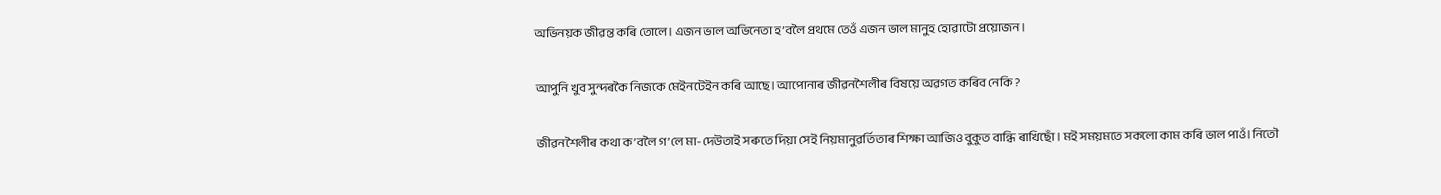অভিনয়ক জীৱন্ত কৰি তোলে। এজন ভাল অভিনেতা হ’বলৈ প্ৰথমে তেওঁ এজন ভাল মানুহ হোৱাটো প্রয়োজন।

আপুনি খুব সুন্দৰকৈ নিজকে মেইনটেইন কৰি আছে। আপোনাৰ জীৱনশৈলীৰ বিষয়ে অৱগত কৰিব নেকি ?

জীৱনশৈলীৰ কথা ক’বলৈ গ’লে মা-দেউতাই সৰুতে দিয়া সেই নিয়মানুৱৰ্তিতাৰ শিক্ষা আজিও বুকুত বান্ধি ৰাখিছোঁ। ম‍ই সময়মতে সকলো কাম কৰি ভাল পাওঁ। নিতৌ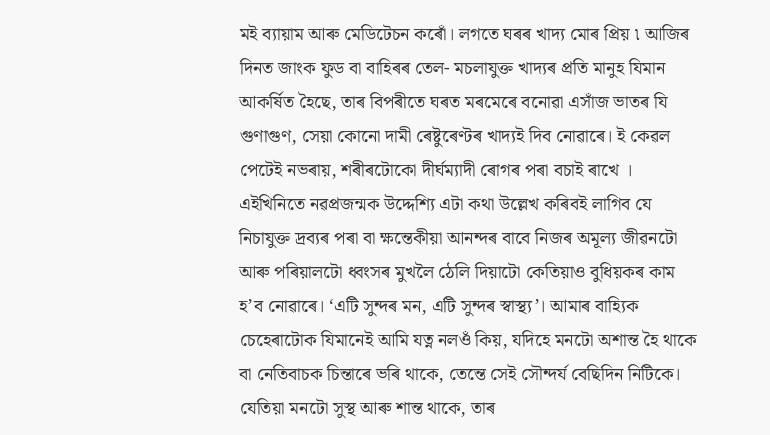ম‍ই ব্যায়াম আৰু মেডিটেচন কৰোঁ। লগতে ঘৰৰ খাদ্য মোৰ প্ৰিয় ৷ আজিৰ দিনত জাংক ফুড বা বাহিৰৰ তেল- মচলাযুক্ত খাদ্যৰ প্ৰতি মানুহ যিমান আকর্ষিত হৈছে, তাৰ বিপৰীতে ঘৰত মৰমেৰে বনোৱা এসাঁজ ভাতৰ যি গুণাগুণ, সেয়া কোনো দামী ৰেষ্টুৰেণ্টৰ খাদ্যই দিব নোৱাৰে। ই কেৱল পেটেই নভৰায়, শৰীৰটোকো দীৰ্ঘম্যাদী ৰোগৰ পৰা বচাই ৰাখে । এইখিনিতে নৱপ্ৰজন্মক উদ্দেশ্যি এটা কথা উল্লেখ কৰিবই লাগিব যে নিচাযুক্ত দ্ৰব্যৰ পৰা বা ক্ষন্তেকীয়া আনন্দৰ বাবে নিজৰ অমূল্য জীৱনটো আৰু পৰিয়ালটো ধ্বংসৰ মুখলৈ ঠেলি দিয়াটো কেতিয়াও বুধিয়কৰ কাম হ’ব নোৱাৰে। ‘এটি সুন্দৰ মন, এটি সুন্দৰ স্বাস্থ্য’। আমাৰ বাহ্যিক চেহেৰাটোক যিমানেই আমি যত্ন নলওঁ কিয়, যদিহে মনটো অশান্ত হৈ থাকে বা নেতিবাচক চিন্তাৰে ভৰি থাকে, তেন্তে সেই সৌন্দর্য বেছিদিন নিটিকে। যেতিয়া মনটো সুস্থ আৰু শান্ত থাকে, তাৰ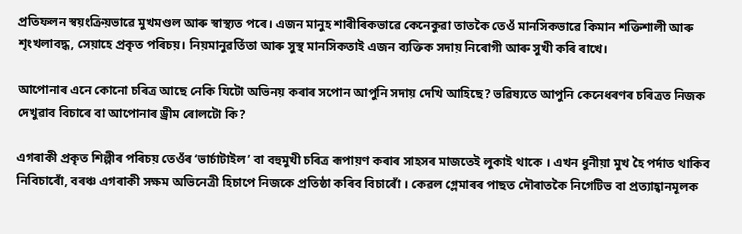প্ৰতিফলন স্বয়ংক্রিয়ভাৱে মুখমণ্ডল আৰু স্বাস্থ্যত পৰে। এজন মানুহ শাৰীৰিকভাৱে কেনেকুৱা তাতকৈ তেওঁ মানসিকভাৱে কিমান শক্তিশালী আৰু শৃংখলাবদ্ধ, সেয়াহে প্রকৃত পৰিচয়। নিয়মানুৱৰ্তিতা আৰু সুস্থ মানসিকতাই এজন ব্যক্তিক সদায় নিৰোগী আৰু সুখী কৰি ৰাখে।

আপোনাৰ এনে কোনো চৰিত্ৰ আছে নেকি যিটো অভিনয় কৰাৰ সপোন আপুনি সদায় দেখি আহিছে? ভৱিষ্যতে আপুনি কেনেধৰণৰ চৰিত্ৰত নিজক দেখুৱাব বিচাৰে বা আপোনাৰ ড্রীম ৰোলটো কি?

এগৰাকী প্রকৃত শিল্পীৰ পৰিচয় তেওঁৰ ‘ভাৰ্চাটাইল’ বা বহুমুখী চৰিত্ৰ ৰূপায়ণ কৰাৰ সাহসৰ মাজতেই লুকাই থাকে । এখন ধুনীয়া মুখ হৈ পৰ্দাত থাকিব নিবিচাৰোঁ, বৰঞ্চ এগৰাকী সক্ষম অভিনেত্ৰী হিচাপে নিজকে প্ৰতিষ্ঠা কৰিব বিচাৰোঁ । কেৱল গ্লেমাৰৰ পাছত দৌৰাতকৈ নিগেটিভ বা প্ৰত্যাহ্বানমূলক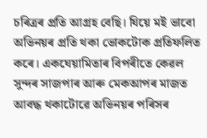চৰিত্ৰৰ প্ৰতি আগ্ৰহ বেছি। যিয়ে মই ভাবো অভিনয়ৰ প্ৰতি থকা ভোকটোক প্রতিফলিত কৰে। একঘেয়ামিতাৰ বিপৰীতে কেৱল সুন্দৰ সাজপাৰ আৰু মেকআপৰ মাজত আবদ্ধ থকাটোৱে অভিনয়ৰ পৰিসৰ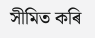সীমিত কৰি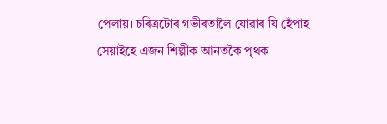পেলায়। চৰিত্ৰটোৰ গভীৰতালৈ যোৱাৰ যি হেঁপাহ সেয়াইহে এজন শিল্পীক আনতকৈ পৃথক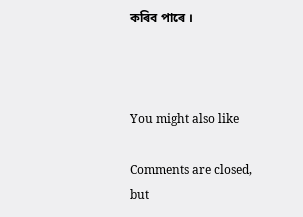কৰিব পাৰে ।



You might also like

Comments are closed, but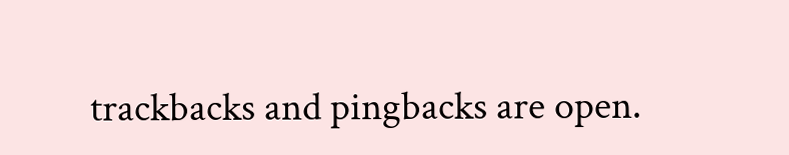trackbacks and pingbacks are open.